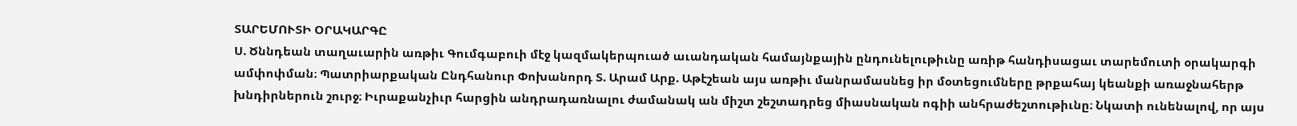ՏԱՐԵՄՈՒՏԻ ՕՐԱԿԱՐԳԸ
Ս. Ծննդեան տաղաւարին առթիւ Գումգաբուի մէջ կազմակերպուած աւանդական համայնքային ընդունելութիւնը առիթ հանդիսացաւ տարեմուտի օրակարգի ամփոփման։ Պատրիարքական Ընդհանուր Փոխանորդ Տ. Արամ Արք. Աթէշեան այս առթիւ մանրամասնեց իր մօտեցումները թրքահայ կեանքի առաջնահերթ խնդիրներուն շուրջ։ Իւրաքանչիւր հարցին անդրադառնալու ժամանակ ան միշտ շեշտադրեց միասնական ոգիի անհրաժեշտութիւնը։ Նկատի ունենալով, որ այս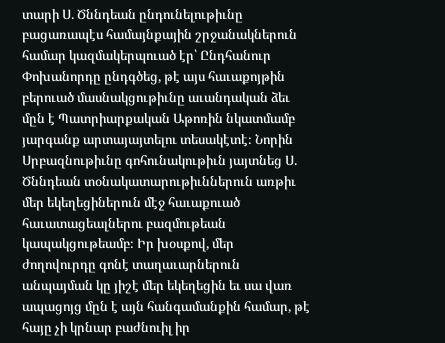տարի Ս. Ծննդեան ընդունելութիւնը բացառապէս համայնքային շրջանակներուն համար կազմակերպուած էր՝ Ընդհանուր Փոխանորդը ընդգծեց, թէ այս հաւաքոյթին բերուած մասնակցութիւնը աւանդական ձեւ մըն է Պատրիարքական Աթոռին նկատմամբ յարգանք արտայայտելու տեսակէտէ։ Նորին Սրբազնութիւնը գոհունակութիւն յայտնեց Ս. Ծննդեան տօնակատարութիւններուն առթիւ մեր եկեղեցիներուն մէջ հաւաքուած հաւատացեալներու բազմութեան կապակցութեամբ։ Իր խօսքով, մեր ժողովուրդը գոնէ տաղաւարներուն անպայման կը յիշէ մեր եկեղեցին եւ սա վառ ապացոյց մըն է այն հանգամանքին համար, թէ հայը չի կրնար բաժնուիլ իր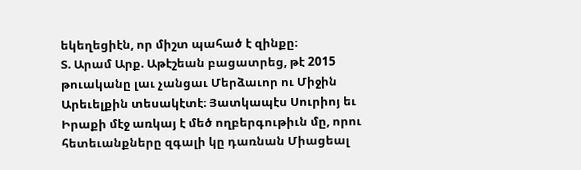եկեղեցիէն, որ միշտ պահած է զինքը։
Տ. Արամ Արք. Աթէշեան բացատրեց, թէ 2015 թուականը լաւ չանցաւ Մերձաւոր ու Միջին Արեւելքին տեսակէտէ։ Յատկապէս Սուրիոյ եւ Իրաքի մէջ առկայ է մեծ ողբերգութիւն մը, որու հետեւանքները զգալի կը դառնան Միացեալ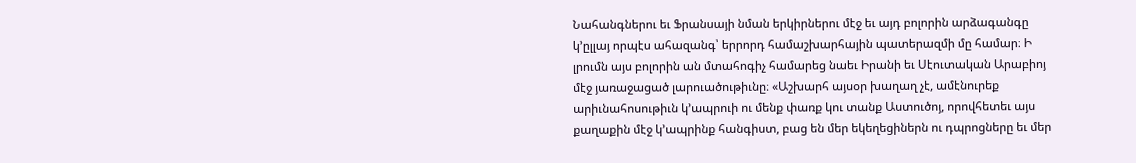Նահանգներու եւ Ֆրանսայի նման երկիրներու մէջ եւ այդ բոլորին արձագանգը կ՚ըլլայ որպէս ահազանգ՝ երրորդ համաշխարհային պատերազմի մը համար։ Ի լրումն այս բոլորին ան մտահոգիչ համարեց նաեւ Իրանի եւ Սէուտական Արաբիոյ մէջ յառաջացած լարուածութիւնը։ «Աշխարհ այսօր խաղաղ չէ, ամէնուրեք արիւնահոսութիւն կ՚ապրուի ու մենք փառք կու տանք Աստուծոյ, որովհետեւ այս քաղաքին մէջ կ՚ապրինք հանգիստ, բաց են մեր եկեղեցիներն ու դպրոցները եւ մեր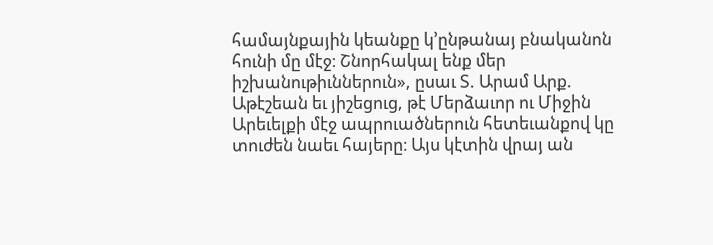համայնքային կեանքը կ՚ընթանայ բնականոն հունի մը մէջ։ Շնորհակալ ենք մեր իշխանութիւններուն», ըսաւ Տ. Արամ Արք. Աթէշեան եւ յիշեցուց, թէ Մերձաւոր ու Միջին Արեւելքի մէջ ապրուածներուն հետեւանքով կը տուժեն նաեւ հայերը։ Այս կէտին վրայ ան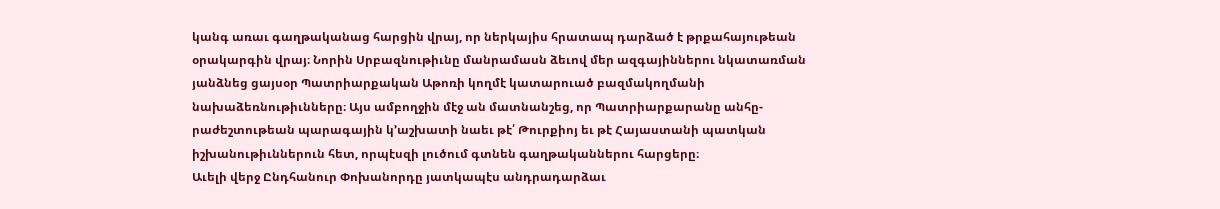կանգ առաւ գաղթականաց հարցին վրայ, որ ներկայիս հրատապ դարձած է թրքահայութեան օրակարգին վրայ։ Նորին Սրբազնութիւնը մանրամասն ձեւով մեր ազգայիններու նկատառման յանձնեց ցայսօր Պատրիարքական Աթոռի կողմէ կատարուած բազմակողմանի նախաձեռնութիւնները։ Այս ամբողջին մէջ ան մատնանշեց, որ Պատրիարքարանը անհը-րաժեշտութեան պարագային կ՚աշխատի նաեւ թէ՛ Թուրքիոյ եւ թէ Հայաստանի պատկան իշխանութիւններուն հետ, որպէսզի լուծում գտնեն գաղթականներու հարցերը։
Աւելի վերջ Ընդհանուր Փոխանորդը յատկապէս անդրադարձաւ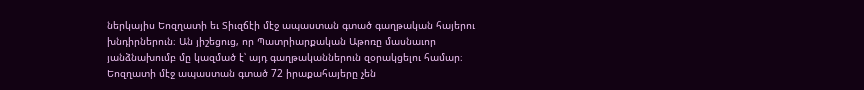ներկայիս Եոզղատի եւ Տիւզճէի մէջ ապաստան գտած գաղթական հայերու խնդիրներուն։ Ան յիշեցուց, որ Պատրիարքական Աթոռը մասնաւոր յանձնախումբ մը կազմած է՝ այդ գաղթականներուն զօրակցելու համար։ Եոզղատի մէջ ապաստան գտած 72 իրաքահայերը չեն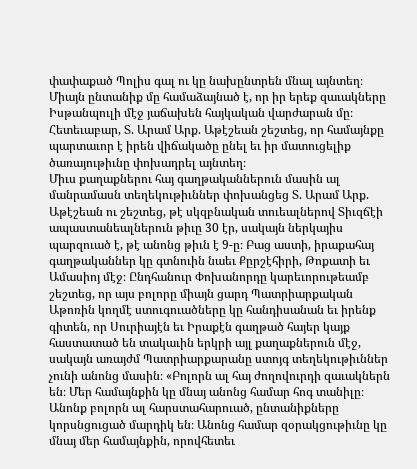փափաքած Պոլիս գալ ու կը նախընտրեն մնալ այնտեղ։ Միայն ընտանիք մը համաձայնած է, որ իր երեք զաւակները Իսթանպուլի մէջ յաճախեն հայկական վարժարան մը։ Հետեւաբար, Տ. Արամ Արք. Աթէշեան շեշտեց, որ համայնքը պարտաւոր է իրեն վիճակածը ընել եւ իր մատուցելիք ծառայութիւնը փոխադրել այնտեղ։
Միւս քաղաքներու հայ գաղթականներուն մասին ալ մանրամասն տեղեկութիւններ փոխանցեց Տ. Արամ Արք. Աթէշեան ու շեշտեց, թէ սկզբնական տուեալներով Տիւզճէի ապաստանեալներուն թիւը 30 էր, սակայն ներկայիս պարզուած է, թէ անոնց թիւն է 9-ը։ Բաց աստի, իրաքահայ գաղթականներ կը գտնուին նաեւ Քըրշէհիրի, Թոքատի եւ Ամասիոյ մէջ։ Ընդհանուր Փոխանորդը կարեւորութեամբ շեշտեց, որ այս բոլորը միայն ցարդ Պատրիարքական Աթոռին կողմէ ստուգուածները կը հանդիսանան եւ իրենք գիտեն, որ Սուրիայէն եւ Իրաքէն գաղթած հայեր կայք հաստատած են տակաւին երկրի այլ քաղաքներուն մէջ, սակայն առայժմ Պատրիարքարանը ստոյգ տեղեկութիւններ չունի անոնց մասին։ «Բոլորն ալ հայ ժողովուրդի զաւակներն են։ Մեր համայնքին կը մնայ անոնց համար հոգ տանիլը։ Անոնք բոլորն ալ հարստահարուած, ընտանիքները կորսնցուցած մարդիկ են։ Անոնց համար զօրակցութիւնը կը մնայ մեր համայնքին, որովհետեւ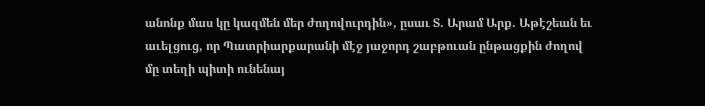անոնք մաս կը կազմեն մեր ժողովուրդին», ըսաւ Տ. Արամ Արք. Աթէշեան եւ աւելցուց, որ Պատրիարքարանի մէջ յաջորդ շաբթուան ընթացքին ժողով մը տեղի պիտի ունենայ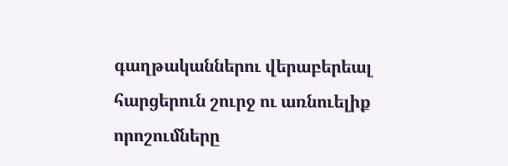գաղթականներու վերաբերեալ հարցերուն շուրջ ու առնուելիք որոշումները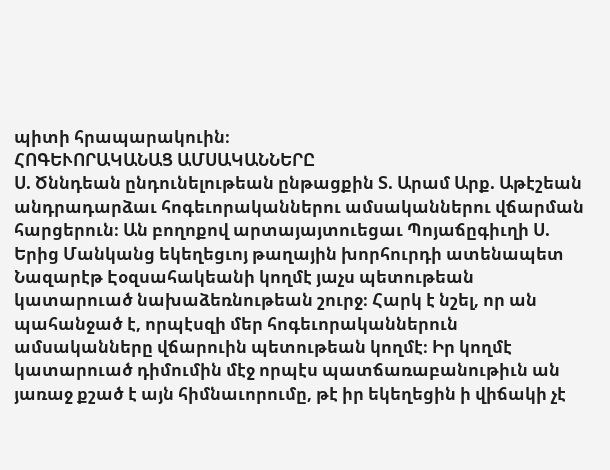պիտի հրապարակուին։
ՀՈԳԵՒՈՐԱԿԱՆԱՑ ԱՄՍԱԿԱՆՆԵՐԸ
Ս. Ծննդեան ընդունելութեան ընթացքին Տ. Արամ Արք. Աթէշեան անդրադարձաւ հոգեւորականներու ամսականներու վճարման հարցերուն։ Ան բողոքով արտայայտուեցաւ Պոյաճըգիւղի Ս. Երից Մանկանց եկեղեցւոյ թաղային խորհուրդի ատենապետ Նազարէթ Էօզսահակեանի կողմէ յաչս պետութեան կատարուած նախաձեռնութեան շուրջ։ Հարկ է նշել, որ ան պահանջած է, որպէսզի մեր հոգեւորականներուն ամսականները վճարուին պետութեան կողմէ։ Իր կողմէ կատարուած դիմումին մէջ որպէս պատճառաբանութիւն ան յառաջ քշած է այն հիմնաւորումը, թէ իր եկեղեցին ի վիճակի չէ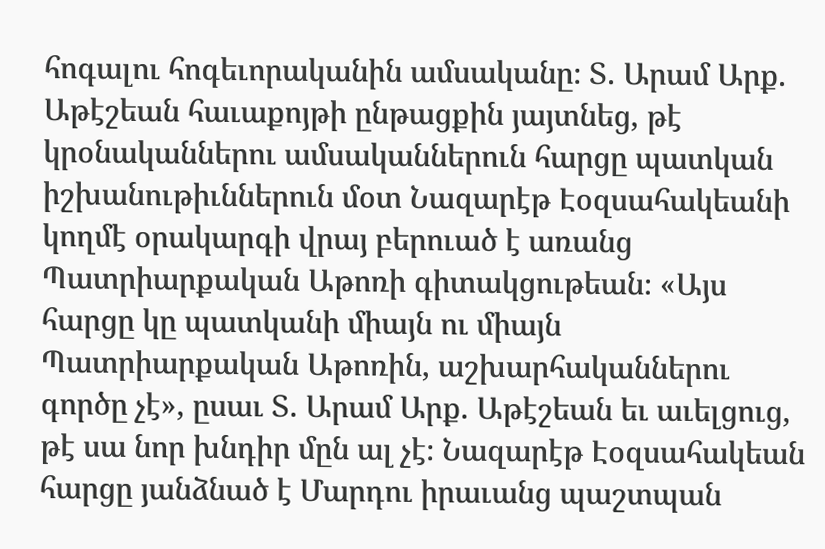հոգալու հոգեւորականին ամսականը։ Տ. Արամ Արք. Աթէշեան հաւաքոյթի ընթացքին յայտնեց, թէ կրօնականներու ամսականներուն հարցը պատկան իշխանութիւններուն մօտ Նազարէթ Էօզսահակեանի կողմէ օրակարգի վրայ բերուած է առանց Պատրիարքական Աթոռի գիտակցութեան։ «Այս հարցը կը պատկանի միայն ու միայն Պատրիարքական Աթոռին, աշխարհականներու գործը չէ», ըսաւ Տ. Արամ Արք. Աթէշեան եւ աւելցուց, թէ սա նոր խնդիր մըն ալ չէ։ Նազարէթ Էօզսահակեան հարցը յանձնած է Մարդու իրաւանց պաշտպան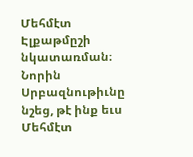Մեհմէտ Էլքաթմըշի նկատառման։ Նորին Սրբազնութիւնը նշեց, թէ ինք եւս Մեհմէտ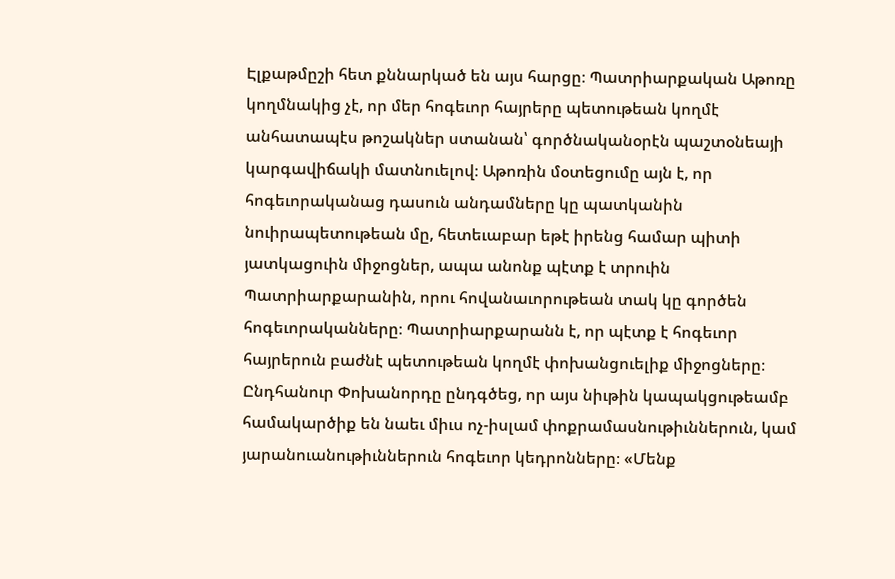Էլքաթմըշի հետ քննարկած են այս հարցը։ Պատրիարքական Աթոռը կողմնակից չէ, որ մեր հոգեւոր հայրերը պետութեան կողմէ անհատապէս թոշակներ ստանան՝ գործնականօրէն պաշտօնեայի կարգավիճակի մատնուելով։ Աթոռին մօտեցումը այն է, որ հոգեւորականաց դասուն անդամները կը պատկանին նուիրապետութեան մը, հետեւաբար եթէ իրենց համար պիտի յատկացուին միջոցներ, ապա անոնք պէտք է տրուին Պատրիարքարանին, որու հովանաւորութեան տակ կը գործեն հոգեւորականները։ Պատրիարքարանն է, որ պէտք է հոգեւոր հայրերուն բաժնէ պետութեան կողմէ փոխանցուելիք միջոցները։
Ընդհանուր Փոխանորդը ընդգծեց, որ այս նիւթին կապակցութեամբ համակարծիք են նաեւ միւս ոչ-իսլամ փոքրամասնութիւններուն, կամ յարանուանութիւններուն հոգեւոր կեդրոնները։ «Մենք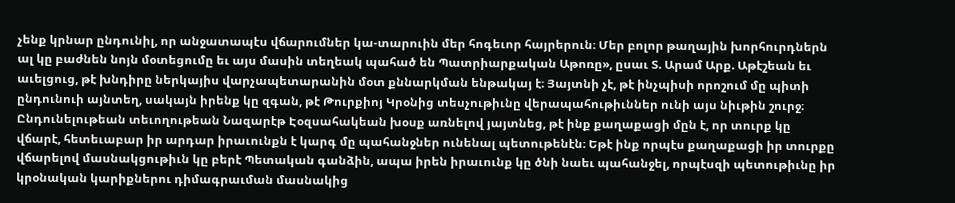չենք կրնար ընդունիլ, որ անջատապէս վճարումներ կա-տարուին մեր հոգեւոր հայրերուն։ Մեր բոլոր թաղային խորհուրդներն ալ կը բաժնեն նոյն մօտեցումը եւ այս մասին տեղեակ պահած են Պատրիարքական Աթոռը», ըսաւ Տ. Արամ Արք. Աթէշեան եւ աւելցուց, թէ խնդիրը ներկայիս վարչապետարանին մօտ քննարկման ենթակայ է։ Յայտնի չէ, թէ ինչպիսի որոշում մը պիտի ընդունուի այնտեղ, սակայն իրենք կը զգան, թէ Թուրքիոյ Կրօնից տեսչութիւնը վերապահութիւններ ունի այս նիւթին շուրջ։
Ընդունելութեան տեւողութեան Նազարէթ Էօզսահակեան խօսք առնելով յայտնեց, թէ ինք քաղաքացի մըն է, որ տուրք կը վճարէ, հետեւաբար իր արդար իրաւունքն է կարգ մը պահանջներ ունենալ պետութենէն։ Եթէ ինք որպէս քաղաքացի իր տուրքը վճարելով մասնակցութիւն կը բերէ Պետական գանձին, ապա իրեն իրաւունք կը ծնի նաեւ պահանջել, որպէսզի պետութիւնը իր կրօնական կարիքներու դիմագրաւման մասնակից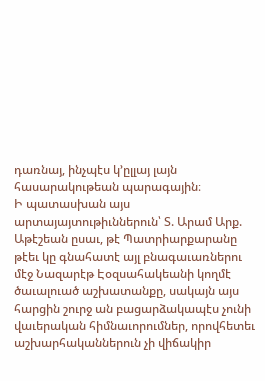դառնայ, ինչպէս կ՚ըլլայ լայն հասարակութեան պարագային։
Ի պատասխան այս արտայայտութիւններուն՝ Տ. Արամ Արք. Աթէշեան ըսաւ, թէ Պատրիարքարանը թէեւ կը գնահատէ այլ բնագաւառներու մէջ Նազարէթ Էօզսահակեանի կողմէ ծաւալուած աշխատանքը, սակայն այս հարցին շուրջ ան բացարձակապէս չունի վաւերական հիմնաւորումներ, որովհետեւ աշխարհականներուն չի վիճակիր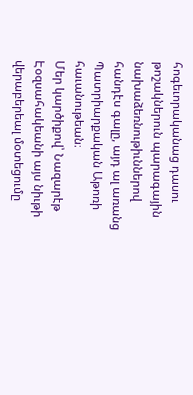հոգեւորականաց դասու թոշակներուն պարագային նախաձեռնութիւններով հանդէս գալը, այդ ալ առանց Պատրիարքական Աթոռի հաւանութեան։
Մեր կարծիքով՝ Նազարէթ Էօզսահակեանի այս նիւթի վերաբերեալ մօտեցումը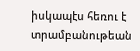իսկապէս հեռու է տրամբանութեան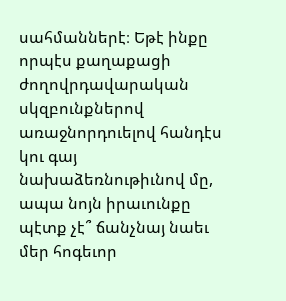սահմաններէ։ Եթէ ինքը որպէս քաղաքացի ժողովրդավարական սկզբունքներով առաջնորդուելով հանդէս կու գայ նախաձեռնութիւնով մը, ապա նոյն իրաւունքը պէտք չէ՞ ճանչնայ նաեւ մեր հոգեւոր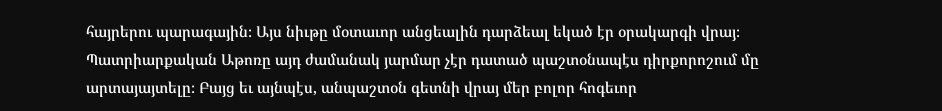հայրերու պարագային։ Այս նիւթը մօտաւոր անցեալին դարձեալ եկած էր օրակարգի վրայ։ Պատրիարքական Աթոռը այդ ժամանակ յարմար չէր դատած պաշտօնապէս դիրքորոշում մը արտայայտելը։ Բայց եւ այնպէս, անպաշտօն գետնի վրայ մեր բոլոր հոգեւոր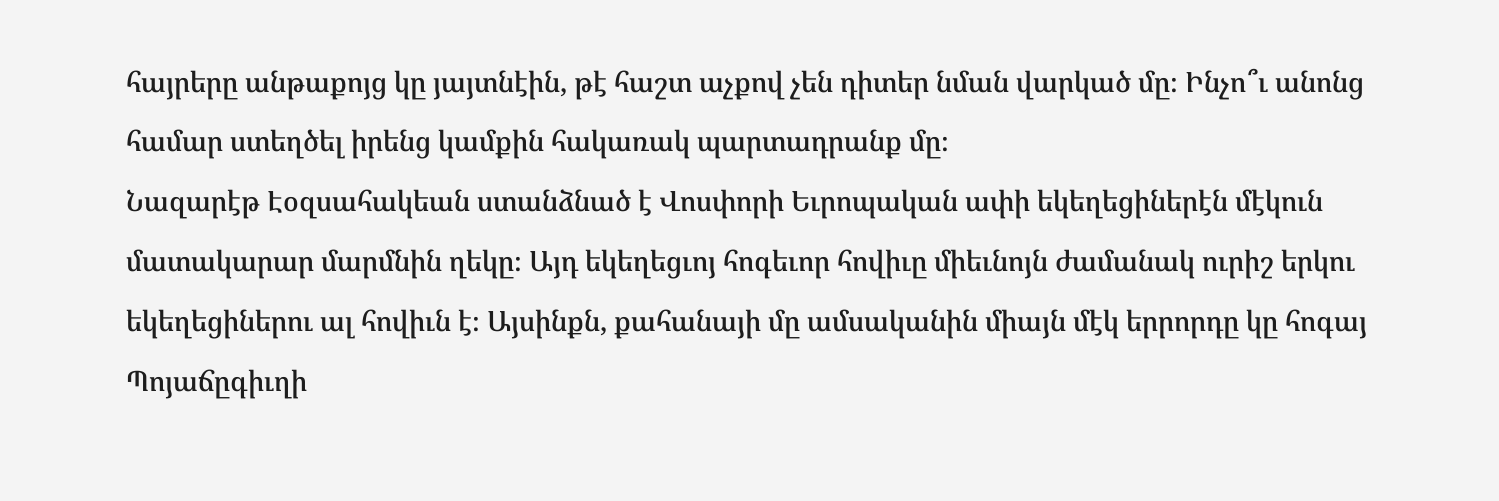հայրերը անթաքոյց կը յայտնէին, թէ հաշտ աչքով չեն դիտեր նման վարկած մը։ Ինչո՞ւ անոնց համար ստեղծել իրենց կամքին հակառակ պարտադրանք մը։
Նազարէթ Էօզսահակեան ստանձնած է Վոսփորի Եւրոպական ափի եկեղեցիներէն մէկուն մատակարար մարմնին ղեկը։ Այդ եկեղեցւոյ հոգեւոր հովիւը միեւնոյն ժամանակ ուրիշ երկու եկեղեցիներու ալ հովիւն է։ Այսինքն, քահանայի մը ամսականին միայն մէկ երրորդը կը հոգայ Պոյաճըգիւղի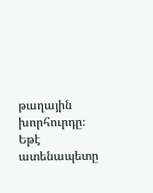թաղային խորհուրդը։ Եթէ ատենապետը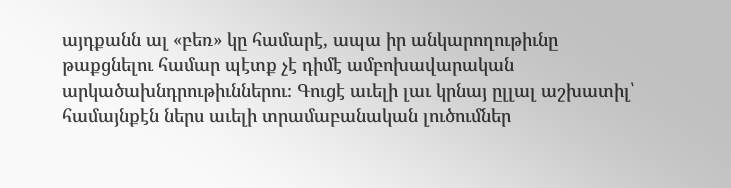այդքանն ալ «բեռ» կը համարէ, ապա իր անկարողութիւնը թաքցնելու համար պէտք չէ դիմէ ամբոխավարական արկածախնդրութիւններու։ Գուցէ աւելի լաւ կրնայ ըլլալ աշխատիլ՝ համայնքէն ներս աւելի տրամաբանական լուծումներ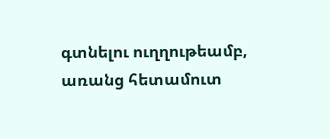գտնելու ուղղութեամբ, առանց հետամուտ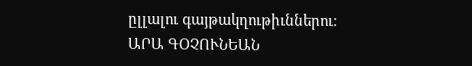ըլլալու գայթակղութիւններու։
ԱՐԱ ԳՕՉՈՒՆԵԱՆ